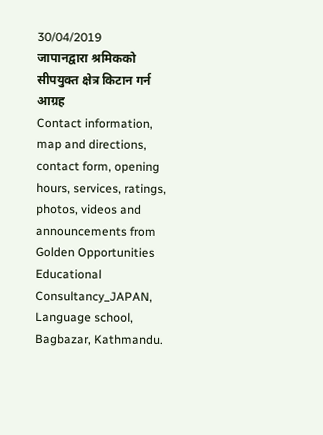30/04/2019
जापानद्वारा श्रमिकको सीपयुक्त क्षेत्र किटान गर्न आग्रह
Contact information, map and directions, contact form, opening hours, services, ratings, photos, videos and announcements from Golden Opportunities Educational Consultancy_JAPAN, Language school, Bagbazar, Kathmandu.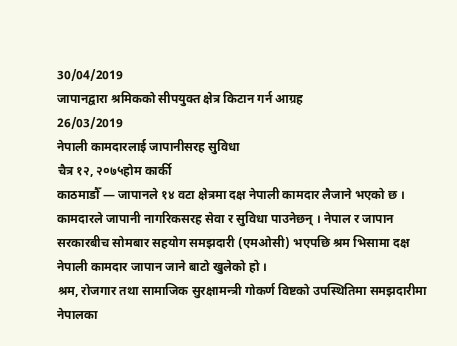30/04/2019
जापानद्वारा श्रमिकको सीपयुक्त क्षेत्र किटान गर्न आग्रह
26/03/2019
नेपाली कामदारलाई जापानीसरह सुविधा
चैत्र १२, २०७५होम कार्की
काठमाडौँ — जापानले १४ वटा क्षेत्रमा दक्ष नेपाली कामदार लैजाने भएको छ । कामदारले जापानी नागरिकसरह सेवा र सुविधा पाउनेछन् । नेपाल र जापान सरकारबीच सोमबार सहयोग समझदारी (एमओसी) भएपछि श्रम भिसामा दक्ष नेपाली कामदार जापान जाने बाटो खुलेको हो ।
श्रम, रोजगार तथा सामाजिक सुरक्षामन्त्री गोकर्ण विष्टको उपस्थितिमा समझदारीमा नेपालका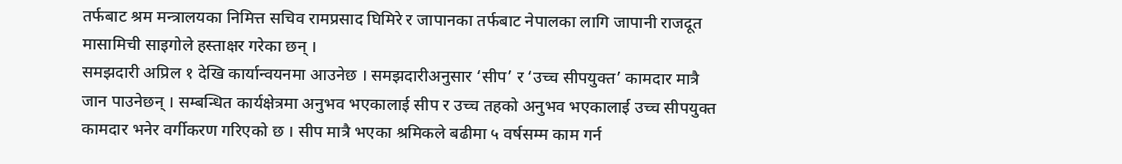तर्फबाट श्रम मन्त्रालयका निमित्त सचिव रामप्रसाद घिमिरे र जापानका तर्फबाट नेपालका लागि जापानी राजदूत मासामिची साइगोले हस्ताक्षर गरेका छन् ।
समझदारी अप्रिल १ देखि कार्यान्वयनमा आउनेछ । समझदारीअनुसार ‘सीप’ र ‘उच्च सीपयुक्त’ कामदार मात्रै जान पाउनेछन् । सम्बन्धित कार्यक्षेत्रमा अनुभव भएकालाई सीप र उच्च तहको अनुभव भएकालाई उच्च सीपयुक्त कामदार भनेर वर्गीकरण गरिएको छ । सीप मात्रै भएका श्रमिकले बढीमा ५ वर्षसम्म काम गर्न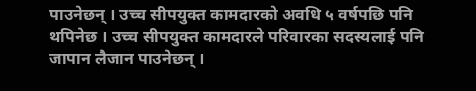पाउनेछन् । उच्च सीपयुक्त कामदारको अवधि ५ वर्षपछि पनि थपिनेछ । उच्च सीपयुक्त कामदारले परिवारका सदस्यलाई पनि जापान लैजान पाउनेछन् ।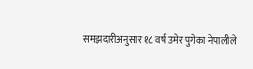समझदारीअनुसार १८ वर्ष उमेर पुगेका नेपालीले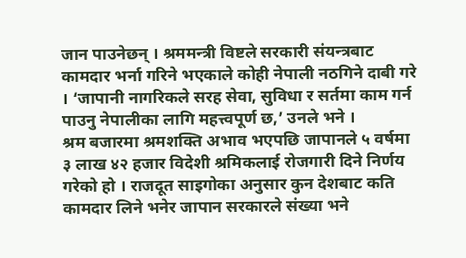जान पाउनेछन् । श्रममन्त्री विष्टले सरकारी संयन्त्रबाट कामदार भर्ना गरिने भएकाले कोही नेपाली नठगिने दाबी गरे । ‘जापानी नागरिकले सरह सेवा, सुविधा र सर्तमा काम गर्न पाउनु नेपालीका लागि महत्त्वपूर्ण छ,’ उनले भने ।
श्रम बजारमा श्रमशक्ति अभाव भएपछि जापानले ५ वर्षमा ३ लाख ४२ हजार विदेशी श्रमिकलाई रोजगारी दिने निर्णय गरेको हो । राजदूत साइगोका अनुसार कुन देशबाट कति कामदार लिने भनेर जापान सरकारले संख्या भने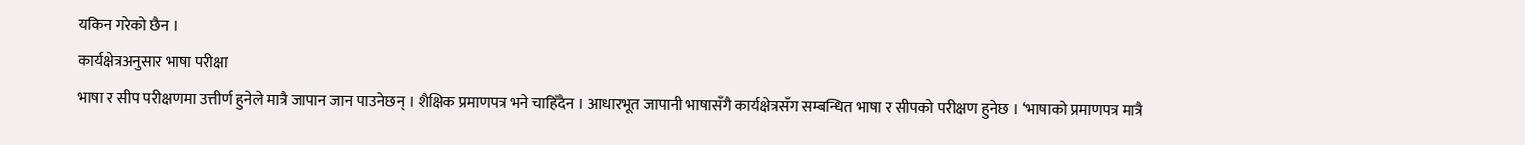यकिन गरेको छैन ।
कार्यक्षेत्रअनुसार भाषा परीक्षा
भाषा र सीप परीक्षणमा उत्तीर्ण हुनेले मात्रै जापान जान पाउनेछन् । शैक्षिक प्रमाणपत्र भने चाहिँदैन । आधारभूत जापानी भाषासँगै कार्यक्षेत्रसँग सम्बन्धित भाषा र सीपको परीक्षण हुनेछ । ‘भाषाको प्रमाणपत्र मात्रै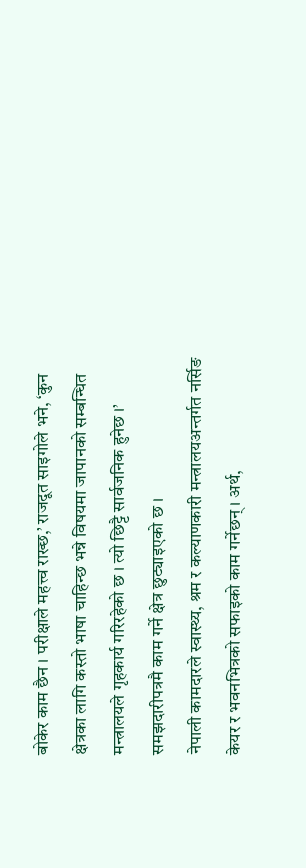बोकेर काम छैन । परीक्षाले महत्त्व राख्छ,’ राजदूत साइगोले भने, ‘कुन क्षेत्रका लागि कस्तो भाषा चाहिन्छ भन्ने विषयमा जापानको सम्बन्धित मन्त्रालयले गृहकार्य गरिरहेको छ । त्यो छिट्टै सार्वजनिक हुनेछ ।’ समझदारीपत्रमै काम गर्ने क्षेत्र छुट्याइएको छ ।
नेपाली कामदारले स्वास्थ्य, श्रम र कल्याणकारी मन्त्रालयअन्तर्गत नर्सिङ केयर र भवनभित्रको सफाइको काम गर्नेछन् । अर्थ,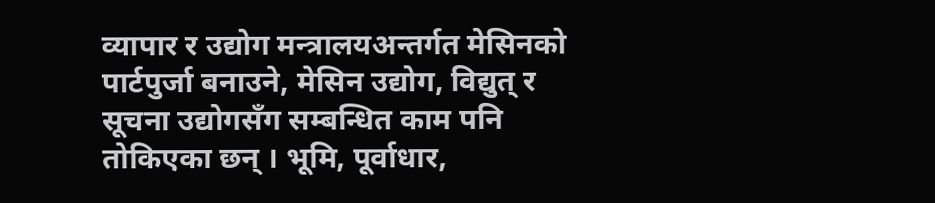व्यापार र उद्योग मन्त्रालयअन्तर्गत मेसिनको पार्टपुर्जा बनाउने, मेसिन उद्योग, विद्युत् र सूचना उद्योगसँग सम्बन्धित काम पनि तोकिएका छन् । भूमि, पूर्वाधार,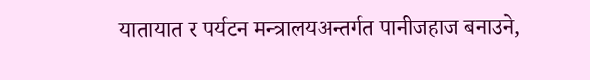यातायात र पर्यटन मन्त्रालयअन्तर्गत पानीजहाज बनाउने,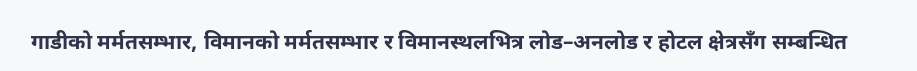गाडीको मर्मतसम्भार, विमानको मर्मतसम्भार र विमानस्थलभित्र लोड–अनलोड र होटल क्षेत्रसँग सम्बन्धित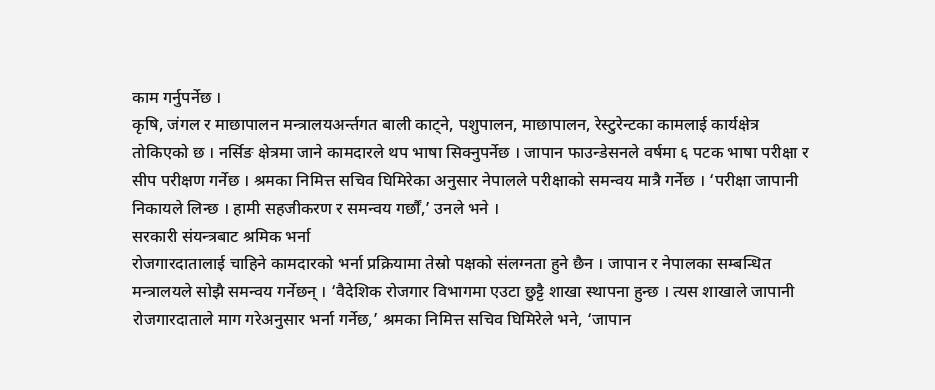काम गर्नुपर्नेछ ।
कृषि, जंगल र माछापालन मन्त्रालयअर्न्तगत बाली काट्ने, पशुपालन, माछापालन, रेस्टुरेन्टका कामलाई कार्यक्षेत्र तोकिएको छ । नर्सिङ क्षेत्रमा जाने कामदारले थप भाषा सिक्नुपर्नेछ । जापान फाउन्डेसनले वर्षमा ६ पटक भाषा परीक्षा र सीप परीक्षण गर्नेछ । श्रमका निमित्त सचिव घिमिरेका अनुसार नेपालले परीक्षाको समन्वय मात्रै गर्नेछ । ‘परीक्षा जापानी निकायले लिन्छ । हामी सहजीकरण र समन्वय गर्छौं,’ उनले भने ।
सरकारी संयन्त्रबाट श्रमिक भर्ना
रोजगारदातालाई चाहिने कामदारको भर्ना प्रक्रियामा तेस्रो पक्षको संलग्नता हुने छैन । जापान र नेपालका सम्बन्धित मन्त्रालयले सोझै समन्वय गर्नेछन् । ‘वैदेशिक रोजगार विभागमा एउटा छुट्टै शाखा स्थापना हुन्छ । त्यस शाखाले जापानी रोजगारदाताले माग गरेअनुसार भर्ना गर्नेछ,’ श्रमका निमित्त सचिव घिमिरेले भने, ‘जापान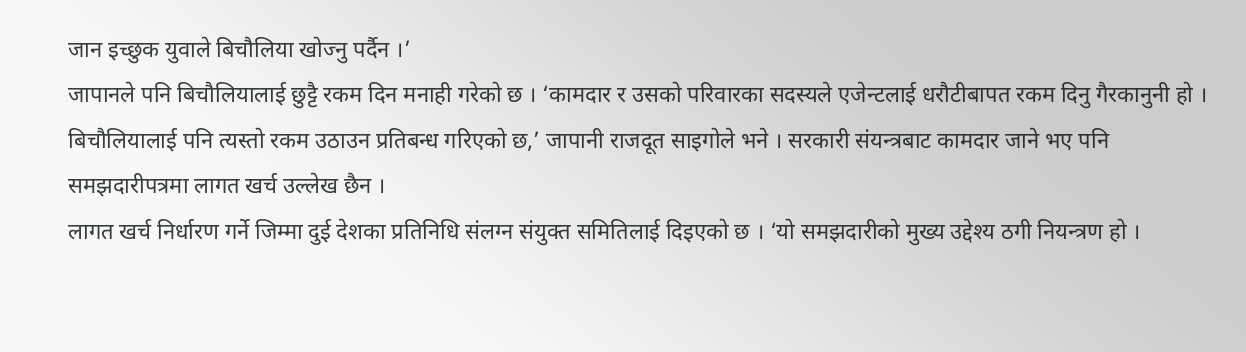जान इच्छुक युवाले बिचौलिया खोज्नु पर्दैन ।’
जापानले पनि बिचौलियालाई छुट्टै रकम दिन मनाही गरेको छ । ‘कामदार र उसको परिवारका सदस्यले एजेन्टलाई धरौटीबापत रकम दिनु गैरकानुनी हो । बिचौलियालाई पनि त्यस्तो रकम उठाउन प्रतिबन्ध गरिएको छ,’ जापानी राजदूत साइगोले भने । सरकारी संयन्त्रबाट कामदार जाने भए पनि समझदारीपत्रमा लागत खर्च उल्लेख छैन ।
लागत खर्च निर्धारण गर्ने जिम्मा दुई देशका प्रतिनिधि संलग्न संयुक्त समितिलाई दिइएको छ । ‘यो समझदारीको मुख्य उद्देश्य ठगी नियन्त्रण हो ।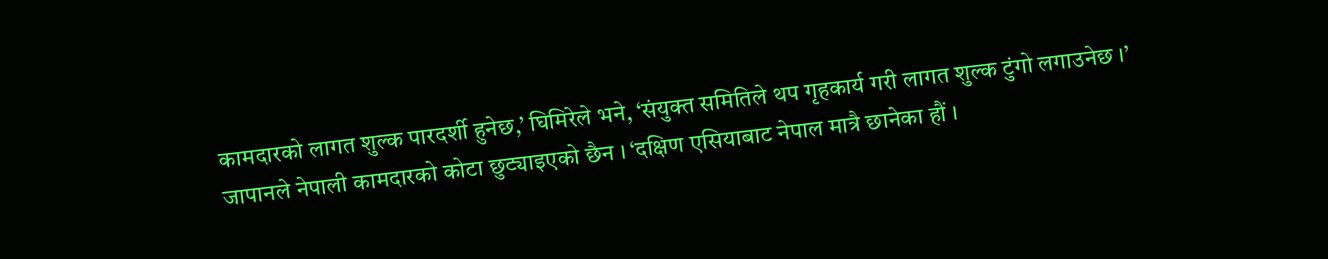कामदारको लागत शुल्क पारदर्शी हुनेछ,’ घिमिरेले भने, ‘संयुक्त समितिले थप गृहकार्य गरी लागत शुल्क टुंगो लगाउनेछ ।’
जापानले नेपाली कामदारको कोटा छुट्याइएको छैन । ‘दक्षिण एसियाबाट नेपाल मात्रै छानेका हौं ।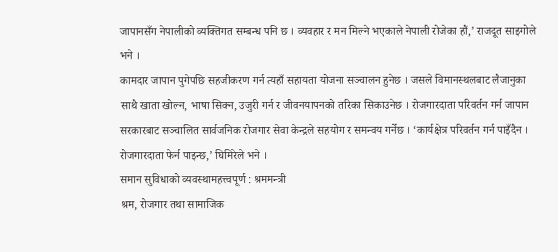जापानसँग नेपालीको व्यक्तिगत सम्बन्ध पनि छ । व्यवहार र मन मिल्ने भएकाले नेपाली रोजेका हौं,’ राजदूत साइगोले भने ।
कामदार जापान पुगेपछि सहजीकरण गर्न त्यहाँ सहायता योजना सञ्चालन हुनेछ । जसले विमानस्थलबाट लैजानुका साथै खाता खोल्न, भाषा सिक्न, उजुरी गर्न र जीवनयापनको तरिका सिकाउनेछ । रोजगारदाता परिवर्तन गर्न जापान सरकारबाट सञ्चालित सार्वजनिक रोजगार सेवा केन्द्रले सहयोग र समन्वय गर्नेछ । ‘कार्यक्षेत्र परिवर्तन गर्न पाइँदैन । रोजगारदाता फेर्न पाइन्छ,’ घिमिरेले भने ।
समान सुविधाको व्यवस्थामहत्त्वपूर्ण : श्रममन्त्री
श्रम, रोजगार तथा सामाजिक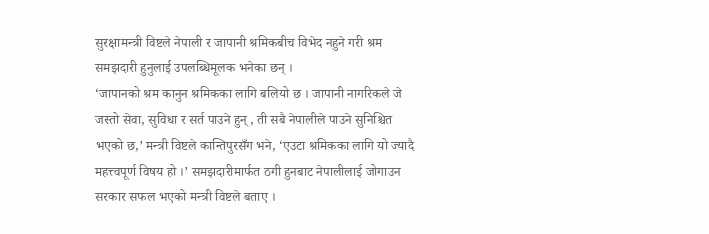सुरक्षामन्त्री विष्टले नेपाली र जापानी श्रमिकबीच विभेद नहुने गरी श्रम समझदारी हुनुलाई उपलब्धिमूलक भनेका छन् ।
‘जापानको श्रम कानुन श्रमिकका लागि बलियो छ । जापानी नागरिकले जे जस्तो सेवा, सुविधा र सर्त पाउने हुन्, ती सबै नेपालीले पाउने सुनिश्चित भएको छ,’ मन्त्री विष्टले कान्तिपुरसँग भने, ‘एउटा श्रमिकका लागि यो ज्यादै महत्त्वपूर्ण विषय हो ।’ समझदारीमार्फत ठगी हुनबाट नेपालीलाई जोगाउन सरकार सफल भएको मन्त्री विष्टले बताए ।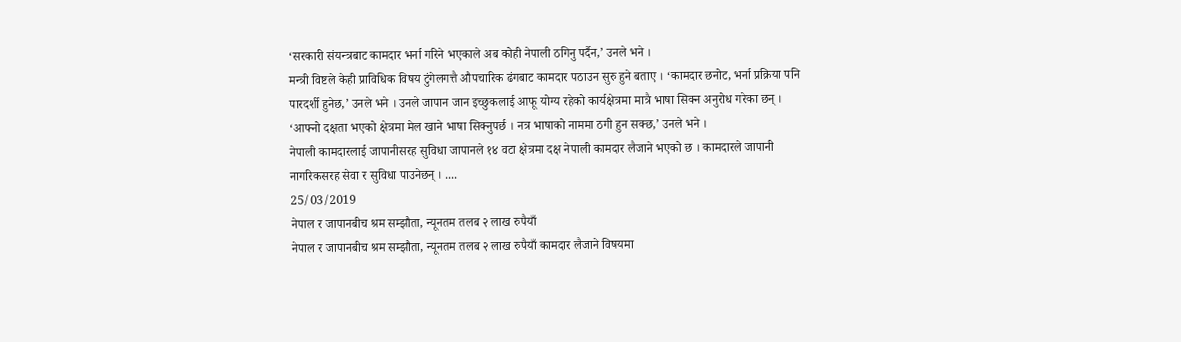‘सरकारी संयन्त्रबाट कामदार भर्ना गरिने भएकाले अब कोही नेपाली ठगिनु पर्दैन,’ उनले भने ।
मन्त्री विष्टले केही प्राविधिक विषय टुंगेलगत्तै औपचारिक ढंगबाट कामदार पठाउन सुरु हुने बताए । ‘कामदार छनोट, भर्ना प्रक्रिया पनि पारदर्शी हुनेछ,’ उनले भने । उनले जापान जान इच्छुकलाई आफू योग्य रहेको कार्यक्षेत्रमा मात्रै भाषा सिक्न अनुरोध गरेका छन् । ‘आफ्नो दक्षता भएको क्षेत्रमा मेल खाने भाषा सिक्नुपर्छ । नत्र भाषाको नाममा ठगी हुन सक्छ,’ उनले भने ।
नेपाली कामदारलाई जापानीसरह सुविधा जापानले १४ वटा क्षेत्रमा दक्ष नेपाली कामदार लैजाने भएको छ । कामदारले जापानी नागरिकसरह सेवा र सुविधा पाउनेछन् । ....
25/03/2019
नेपाल र जापानबीच श्रम सम्झौता, न्यूनतम तलब २ लाख रुपैयाँ
नेपाल र जापानबीच श्रम सम्झौता, न्यूनतम तलब २ लाख रुपैयाँ कामदार लैजाने विषयमा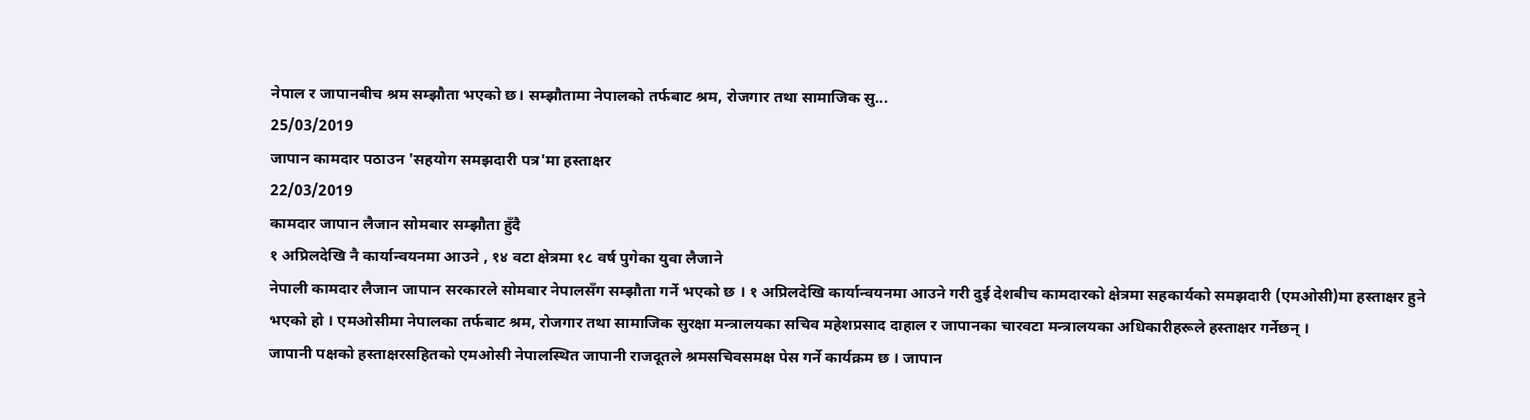नेपाल र जापानबीच श्रम सम्झौता भएको छ। सम्झौतामा नेपालको तर्फबाट श्रम, रोजगार तथा सामाजिक सु...
25/03/2019
जापान कामदार पठाउन 'सहयोग समझदारी पत्र'मा हस्ताक्षर
22/03/2019
कामदार जापान लैजान सोमबार सम्झौता हुँदै
१ अप्रिलदेखि नै कार्यान्वयनमा आउने , १४ वटा क्षेत्रमा १८ वर्ष पुगेका युवा लैजाने
नेपाली कामदार लैजान जापान सरकारले सोमबार नेपालसँग सम्झौता गर्ने भएको छ । १ अप्रिलदेखि कार्यान्वयनमा आउने गरी दुई देशबीच कामदारको क्षेत्रमा सहकार्यको समझदारी (एमओसी)मा हस्ताक्षर हुने भएको हो । एमओसीमा नेपालका तर्फबाट श्रम, रोजगार तथा सामाजिक सुरक्षा मन्त्रालयका सचिव महेशप्रसाद दाहाल र जापानका चारवटा मन्त्रालयका अधिकारीहरूले हस्ताक्षर गर्नेछन् ।
जापानी पक्षको हस्ताक्षरसहितको एमओसी नेपालस्थित जापानी राजदूतले श्रमसचिवसमक्ष पेस गर्ने कार्यक्रम छ । जापान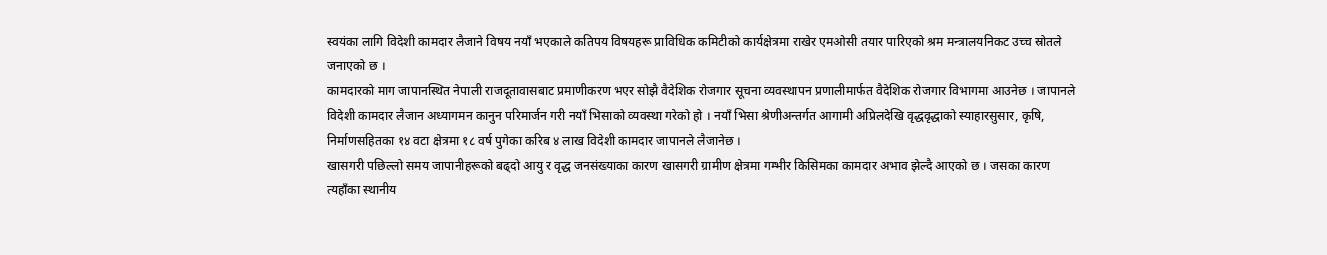स्वयंका लागि विदेशी कामदार लैजाने विषय नयाँ भएकाले कतिपय विषयहरू प्राविधिक कमिटीको कार्यक्षेत्रमा राखेर एमओसी तयार पारिएको श्रम मन्त्रालयनिकट उच्च स्रोतले जनाएको छ ।
कामदारको माग जापानस्थित नेपाली राजदूतावासबाट प्रमाणीकरण भएर सोझै वैदेशिक रोजगार सूचना व्यवस्थापन प्रणालीमार्फत वैदेशिक रोजगार विभागमा आउनेछ । जापानले विदेशी कामदार लैजान अध्यागमन कानुन परिमार्जन गरी नयाँ भिसाको व्यवस्था गरेको हो । नयाँ भिसा श्रेणीअन्तर्गत आगामी अप्रिलदेखि वृद्धवृद्धाको स्याहारसुसार, कृषि, निर्माणसहितका १४ वटा क्षेत्रमा १८ वर्ष पुगेका करिब ४ लाख विदेशी कामदार जापानले लैजानेछ ।
खासगरी पछिल्लो समय जापानीहरूको बढ्दो आयु र वृद्ध जनसंख्याका कारण खासगरी ग्रामीण क्षेत्रमा गम्भीर किसिमका कामदार अभाव झेल्दै आएको छ । जसका कारण त्यहाँका स्थानीय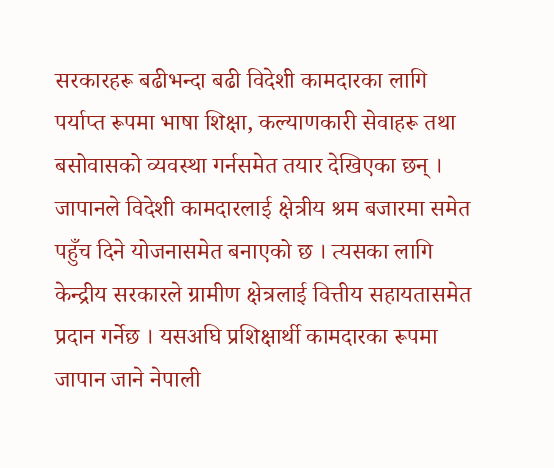सरकारहरू बढीभन्दा बढी विदेशी कामदारका लागि पर्याप्त रूपमा भाषा शिक्षा, कल्याणकारी सेवाहरू तथा बसोवासको व्यवस्था गर्नसमेत तयार देखिएका छन् ।
जापानले विदेशी कामदारलाई क्षेत्रीय श्रम बजारमा समेत पहुँच दिने योजनासमेत बनाएको छ । त्यसका लागि केन्द्रीय सरकारले ग्रामीण क्षेत्रलाई वित्तीय सहायतासमेत प्रदान गर्नेछ । यसअघि प्रशिक्षार्थी कामदारका रूपमा जापान जाने नेपाली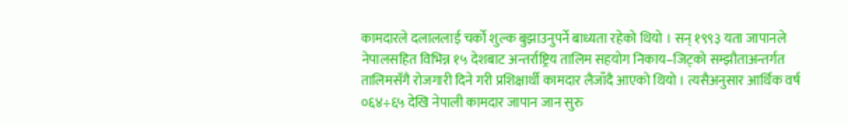कामदारले दलाललाई चर्को शुल्क बुझाउनुपर्ने बाध्यता रहेको थियो । सन् १९९३ यता जापानले नेपालसहित विभिन्न १५ देशबाट अन्तर्राष्ट्रिय तालिम सहयोग निकाय–जिट्को सम्झौताअन्तर्गत तालिमसँगै रोजगारी दिने गरी प्रशिक्षार्थी कामदार लैजाँदै आएको थियो । त्यसैअनुसार आर्थिक वर्ष ०६४÷६५ देखि नेपाली कामदार जापान जान सुरु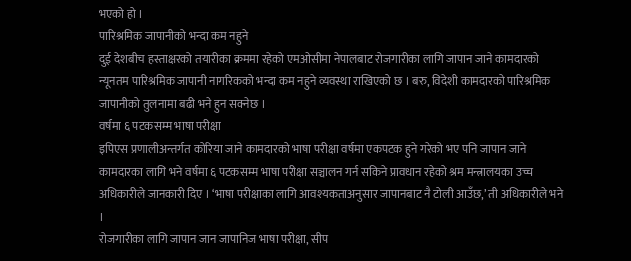भएको हो ।
पारिश्रमिक जापानीको भन्दा कम नहुने
दुई देशबीच हस्ताक्षरको तयारीका क्रममा रहेको एमओसीमा नेपालबाट रोजगारीका लागि जापान जाने कामदारको न्यूनतम पारिश्रमिक जापानी नागरिकको भन्दा कम नहुने व्यवस्था राखिएको छ । बरु, विदेशी कामदारको पारिश्रमिक जापानीको तुलनामा बढी भने हुन सक्नेछ ।
वर्षमा ६ पटकसम्म भाषा परीक्षा
इपिएस प्रणालीअन्तर्गत कोरिया जाने कामदारको भाषा परीक्षा वर्षमा एकपटक हुने गरेको भए पनि जापान जाने कामदारका लागि भने वर्षमा ६ पटकसम्म भाषा परीक्षा सञ्चालन गर्न सकिने प्रावधान रहेको श्रम मन्त्रालयका उच्च अधिकारीले जानकारी दिए । ‘भाषा परीक्षाका लागि आवश्यकताअनुसार जापानबाट नै टोली आउँछ,’ ती अधिकारीले भने ।
रोजगारीका लागि जापान जान जापानिज भाषा परीक्षा, सीप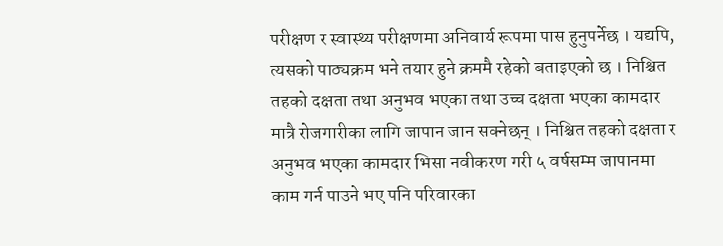परीक्षण र स्वास्थ्य परीक्षणमा अनिवार्य रूपमा पास हुनुपर्नेछ । यद्यपि, त्यसको पाठ्यक्रम भने तयार हुने क्रममै रहेको बताइएको छ । निश्चित तहको दक्षता तथा अनुभव भएका तथा उच्च दक्षता भएका कामदार मात्रै रोजगारीका लागि जापान जान सक्नेछन् । निश्चित तहको दक्षता र अनुभव भएका कामदार भिसा नवीकरण गरी ५ वर्षसम्म जापानमा काम गर्न पाउने भए पनि परिवारका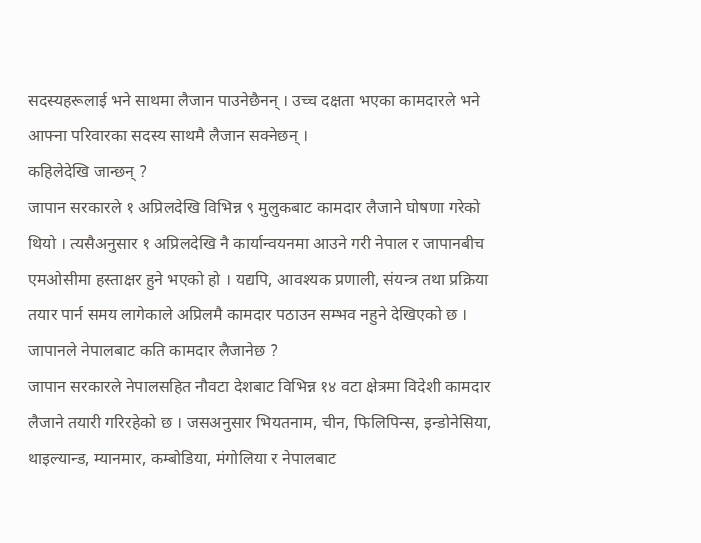सदस्यहरूलाई भने साथमा लैजान पाउनेछैनन् । उच्च दक्षता भएका कामदारले भने आफ्ना परिवारका सदस्य साथमै लैजान सक्नेछन् ।
कहिलेदेखि जान्छन् ?
जापान सरकारले १ अप्रिलदेखि विभिन्न ९ मुलुकबाट कामदार लैजाने घोषणा गरेको थियो । त्यसैअनुसार १ अप्रिलदेखि नै कार्यान्वयनमा आउने गरी नेपाल र जापानबीच एमओसीमा हस्ताक्षर हुने भएको हो । यद्यपि, आवश्यक प्रणाली, संयन्त्र तथा प्रक्रिया तयार पार्न समय लागेकाले अप्रिलमै कामदार पठाउन सम्भव नहुने देखिएको छ ।
जापानले नेपालबाट कति कामदार लैजानेछ ?
जापान सरकारले नेपालसहित नौवटा देशबाट विभिन्न १४ वटा क्षेत्रमा विदेशी कामदार लैजाने तयारी गरिरहेको छ । जसअनुसार भियतनाम, चीन, फिलिपिन्स, इन्डोनेसिया, थाइल्यान्ड, म्यानमार, कम्बोडिया, मंगोलिया र नेपालबाट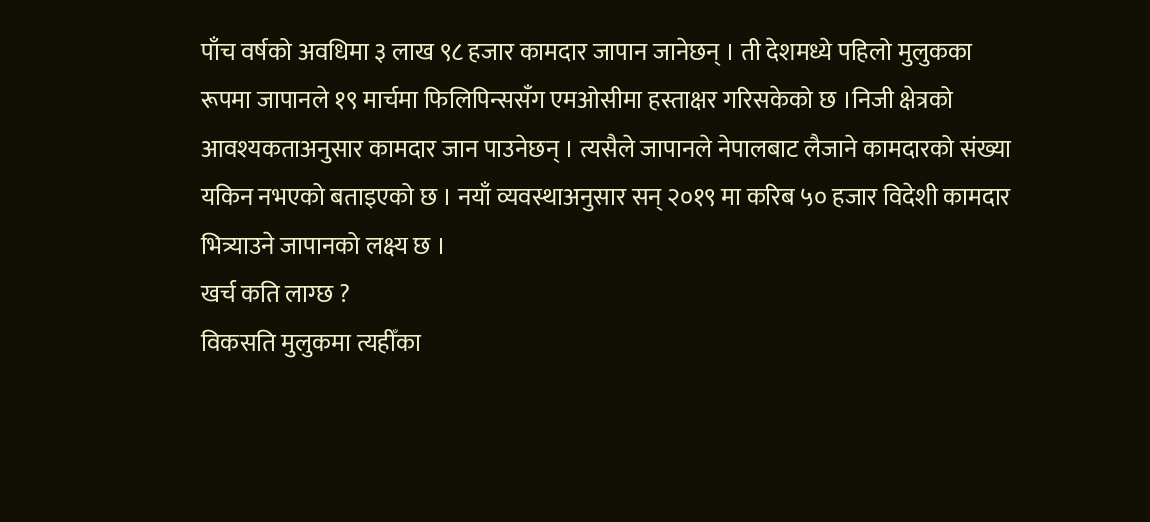पाँच वर्षको अवधिमा ३ लाख ९८ हजार कामदार जापान जानेछन् । ती देशमध्ये पहिलो मुलुकका रूपमा जापानले १९ मार्चमा फिलिपिन्ससँग एमओसीमा हस्ताक्षर गरिसकेको छ ।निजी क्षेत्रको आवश्यकताअनुसार कामदार जान पाउनेछन् । त्यसैले जापानले नेपालबाट लैजाने कामदारको संख्या यकिन नभएको बताइएको छ । नयाँ व्यवस्थाअनुसार सन् २०१९ मा करिब ५० हजार विदेशी कामदार भित्र्याउने जापानको लक्ष्य छ ।
खर्च कति लाग्छ ?
विकसति मुलुकमा त्यहीँका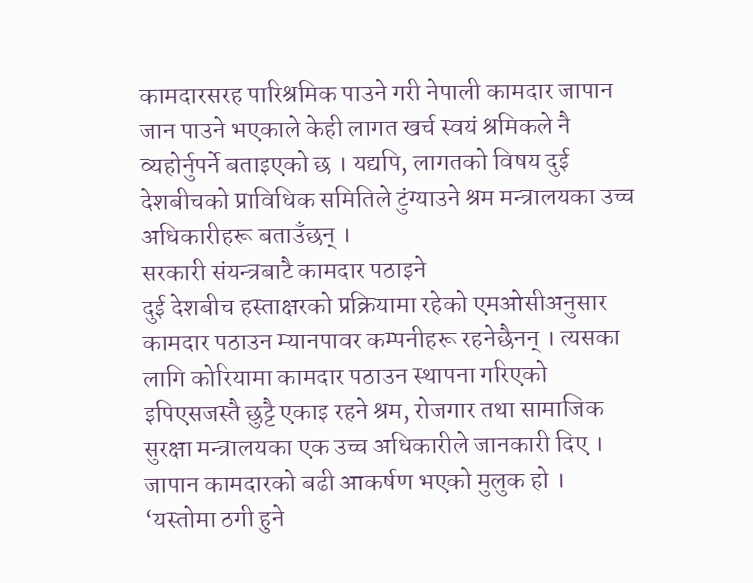कामदारसरह पारिश्रमिक पाउने गरी नेपाली कामदार जापान जान पाउने भएकाले केही लागत खर्च स्वयं श्रमिकले नै व्यहोर्नुपर्ने बताइएको छ । यद्यपि, लागतको विषय दुई देशबीचको प्राविधिक समितिले टुंग्याउने श्रम मन्त्रालयका उच्च अधिकारीहरू बताउँछन् ।
सरकारी संयन्त्रबाटै कामदार पठाइने
दुई देशबीच हस्ताक्षरको प्रक्रियामा रहेको एमओसीअनुसार कामदार पठाउन म्यानपावर कम्पनीहरू रहनेछैनन् । त्यसका लागि कोरियामा कामदार पठाउन स्थापना गरिएको इपिएसजस्तै छुट्टै एकाइ रहने श्रम, रोजगार तथा सामाजिक सुरक्षा मन्त्रालयका एक उच्च अधिकारीले जानकारी दिए । जापान कामदारको बढी आकर्षण भएको मुलुक हो । ‘यस्तोमा ठगी हुने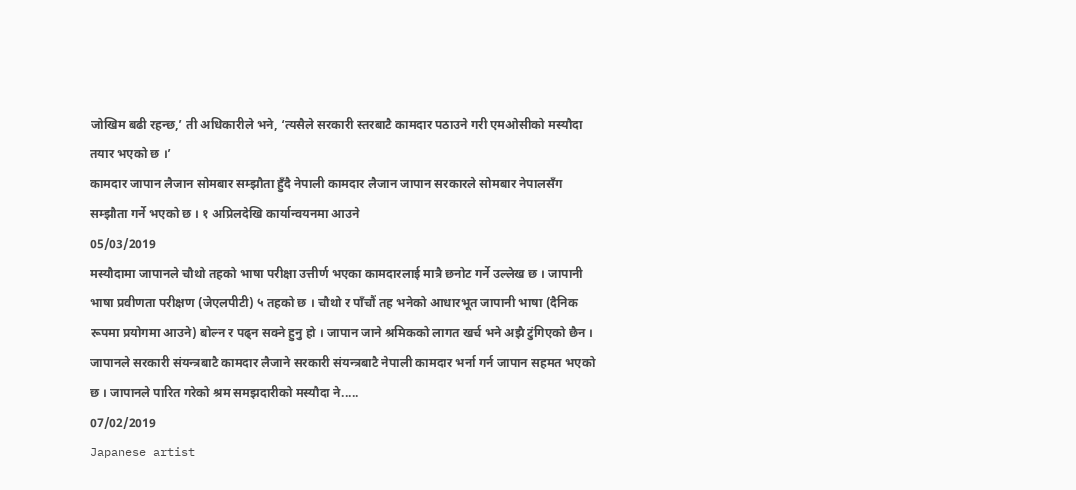जोखिम बढी रहन्छ,’ ती अधिकारीले भने, ‘त्यसैले सरकारी स्तरबाटै कामदार पठाउने गरी एमओसीको मस्यौदा तयार भएको छ ।’
कामदार जापान लैजान सोमबार सम्झौता हुँदै नेपाली कामदार लैजान जापान सरकारले सोमबार नेपालसँग सम्झौता गर्ने भएको छ । १ अप्रिलदेखि कार्यान्वयनमा आउने
05/03/2019
मस्यौदामा जापानले चौथो तहको भाषा परीक्षा उत्तीर्ण भएका कामदारलाई मात्रै छनोट गर्ने उल्लेख छ । जापानी भाषा प्रवीणता परीक्षण (जेएलपीटी) ५ तहको छ । चौथो र पाँचौं तह भनेको आधारभूत जापानी भाषा (दैनिक रूपमा प्रयोगमा आउने) बोल्न र पढ्न सक्ने हुनु हो । जापान जाने श्रमिकको लागत खर्च भने अझै टुंगिएको छैन ।
जापानले सरकारी संयन्त्रबाटै कामदार लैजाने सरकारी संयन्त्रबाटै नेपाली कामदार भर्ना गर्न जापान सहमत भएको छ । जापानले पारित गरेको श्रम समझदारीको मस्यौदा ने.....
07/02/2019
Japanese artist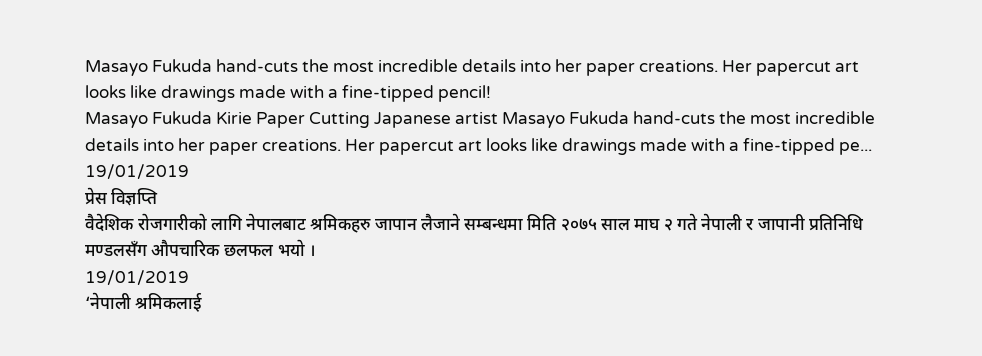Masayo Fukuda hand-cuts the most incredible details into her paper creations. Her papercut art looks like drawings made with a fine-tipped pencil!
Masayo Fukuda Kirie Paper Cutting Japanese artist Masayo Fukuda hand-cuts the most incredible details into her paper creations. Her papercut art looks like drawings made with a fine-tipped pe...
19/01/2019
प्रेस विज्ञप्ति
वैदेशिक रोजगारीको लागि नेपालबाट श्रमिकहरु जापान लैजाने सम्बन्धमा मिति २०७५ साल माघ २ गते नेपाली र जापानी प्रतिनिधि मण्डलसँग औपचारिक छलफल भयो ।
19/01/2019
‘नेपाली श्रमिकलाई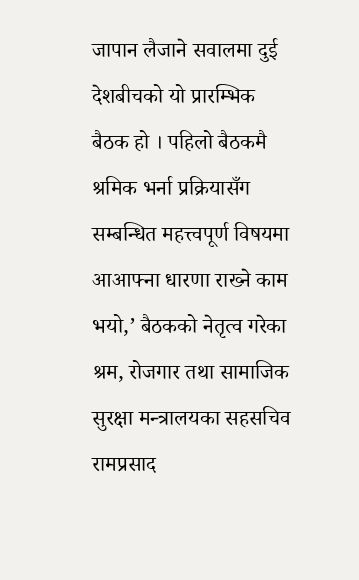जापान लैजाने सवालमा दुई देशबीचको यो प्रारम्भिक बैठक हो । पहिलो बैठकमै श्रमिक भर्ना प्रक्रियासँग सम्बन्धित महत्त्वपूर्ण विषयमा आआफ्ना धारणा राख्ने काम भयो,’ बैठकको नेतृत्व गरेका श्रम, रोजगार तथा सामाजिक सुरक्षा मन्त्रालयका सहसचिव रामप्रसाद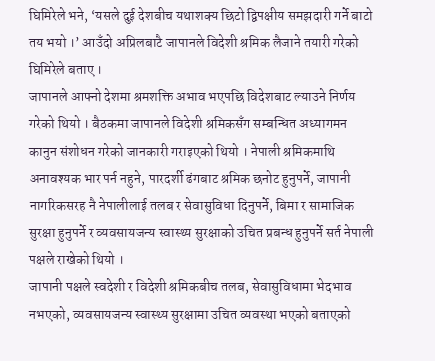घिमिरेले भने, ‘यसले दुई देशबीच यथाशक्य छिटो द्विपक्षीय समझदारी गर्ने बाटो तय भयो ।’ आउँदो अप्रिलबाटै जापानले विदेशी श्रमिक लैजाने तयारी गरेको घिमिरेले बताए ।
जापानले आफ्नो देशमा श्रमशक्ति अभाव भएपछि विदेशबाट ल्याउने निर्णय गरेको थियो । बैठकमा जापानले विदेशी श्रमिकसँग सम्बन्धित अध्यागमन कानुन संशोधन गरेको जानकारी गराइएको थियो । नेपाली श्रमिकमाथि अनावश्यक भार पर्न नहुने, पारदर्शी ढंगबाट श्रमिक छनोट हुनुपर्ने, जापानी नागरिकसरह नै नेपालीलाई तलब र सेवासुविधा दिनुपर्ने, बिमा र सामाजिक सुरक्षा हुनुपर्ने र व्यवसायजन्य स्वास्थ्य सुरक्षाको उचित प्रबन्ध हुनुपर्ने सर्त नेपाली पक्षले राखेको थियो ।
जापानी पक्षले स्वदेशी र विदेशी श्रमिकबीच तलब, सेवासुविधामा भेदभाव नभएको, व्यवसायजन्य स्वास्थ्य सुरक्षामा उचित व्यवस्था भएको बताएको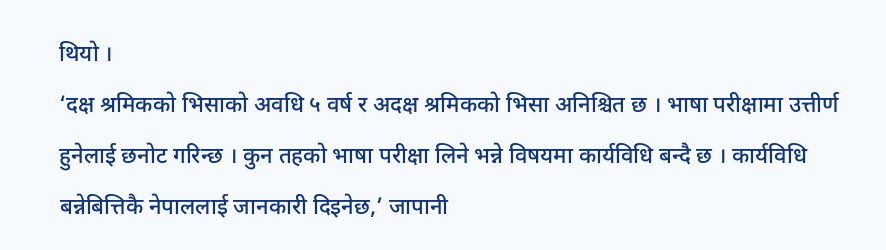थियो ।
‘दक्ष श्रमिकको भिसाको अवधि ५ वर्ष र अदक्ष श्रमिकको भिसा अनिश्चित छ । भाषा परीक्षामा उत्तीर्ण हुनेलाई छनोट गरिन्छ । कुन तहको भाषा परीक्षा लिने भन्ने विषयमा कार्यविधि बन्दै छ । कार्यविधि बन्नेबित्तिकै नेपाललाई जानकारी दिइनेछ,’ जापानी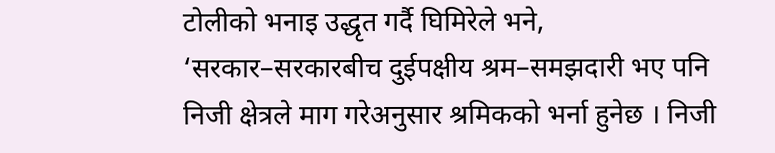टोलीको भनाइ उद्धृत गर्दै घिमिरेले भने, ‘सरकार–सरकारबीच दुईपक्षीय श्रम–समझदारी भए पनि निजी क्षेत्रले माग गरेअनुसार श्रमिकको भर्ना हुनेछ । निजी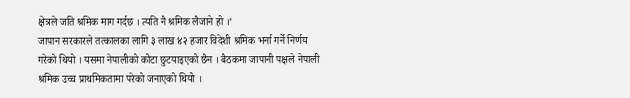क्षेत्रले जति श्रमिक माग गर्दछ । त्यति नै श्रमिक लैजाने हो ।’
जापान सरकारले तत्कालका लागि ३ लाख ४२ हजार विदेशी श्रमिक भर्ना गर्ने निर्णय गरेको थियो । यसमा नेपालीको कोटा छुटयाइएको छैन । बैठकमा जापानी पक्षले नेपाली श्रमिक उच्च प्राथमिकतामा परेको जनाएको थियो ।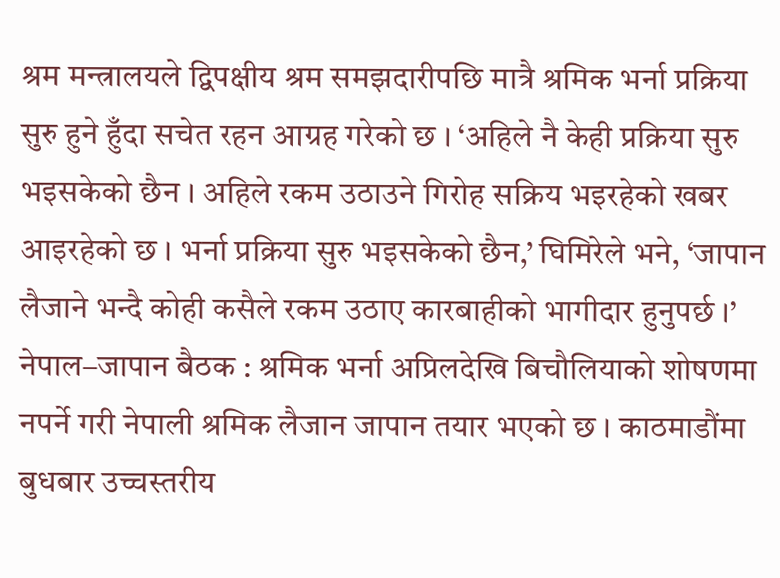श्रम मन्त्रालयले द्विपक्षीय श्रम समझदारीपछि मात्रै श्रमिक भर्ना प्रक्रिया सुरु हुने हुँदा सचेत रहन आग्रह गरेको छ । ‘अहिले नै केही प्रक्रिया सुरु भइसकेको छैन । अहिले रकम उठाउने गिरोह सक्रिय भइरहेको खबर आइरहेको छ । भर्ना प्रक्रिया सुरु भइसकेको छैन,’ घिमिरेले भने, ‘जापान लैजाने भन्दै कोही कसैले रकम उठाए कारबाहीको भागीदार हुनुपर्छ ।’
नेपाल–जापान बैठक : श्रमिक भर्ना अप्रिलदेखि बिचौलियाको शोषणमा नपर्ने गरी नेपाली श्रमिक लैजान जापान तयार भएको छ । काठमाडौंमा बुधबार उच्चस्तरीय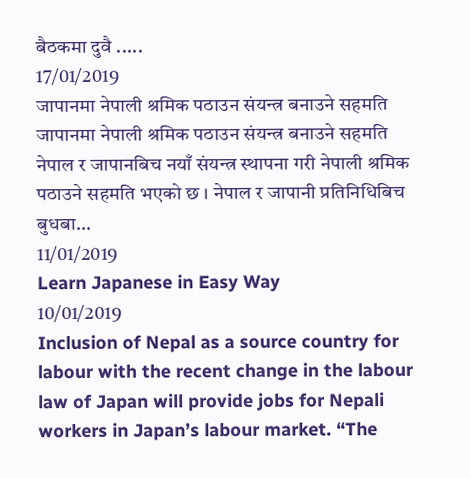बैठकमा दुवै .....
17/01/2019
जापानमा नेपाली श्रमिक पठाउन संयन्त्र बनाउने सहमति
जापानमा नेपाली श्रमिक पठाउन संयन्त्र बनाउने सहमति नेपाल र जापानबिच नयाँ संयन्त्र स्थापना गरी नेपाली श्रमिक पठाउने सहमति भएको छ । नेपाल र जापानी प्रतिनिधिबिच बुधबा...
11/01/2019
Learn Japanese in Easy Way
10/01/2019
Inclusion of Nepal as a source country for labour with the recent change in the labour law of Japan will provide jobs for Nepali workers in Japan’s labour market. “The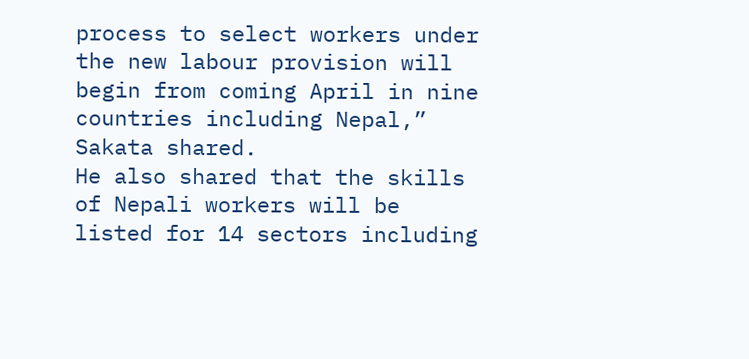process to select workers under the new labour provision will begin from coming April in nine countries including Nepal,” Sakata shared.
He also shared that the skills of Nepali workers will be listed for 14 sectors including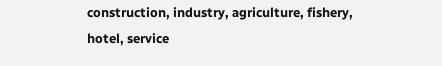construction, industry, agriculture, fishery, hotel, service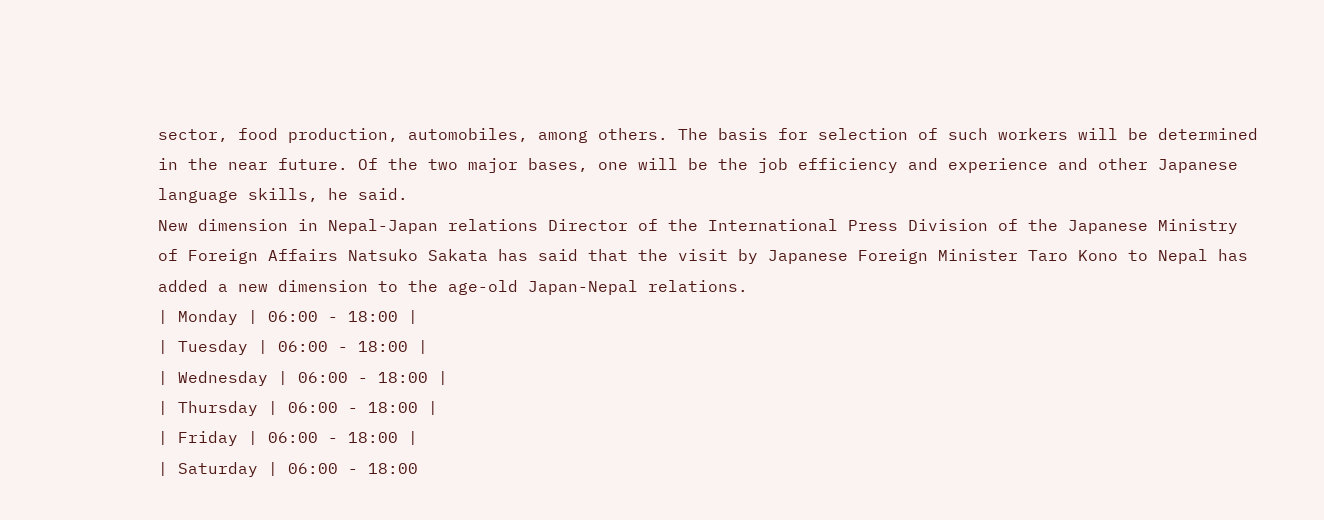sector, food production, automobiles, among others. The basis for selection of such workers will be determined in the near future. Of the two major bases, one will be the job efficiency and experience and other Japanese language skills, he said.
New dimension in Nepal-Japan relations Director of the International Press Division of the Japanese Ministry of Foreign Affairs Natsuko Sakata has said that the visit by Japanese Foreign Minister Taro Kono to Nepal has added a new dimension to the age-old Japan-Nepal relations.
| Monday | 06:00 - 18:00 |
| Tuesday | 06:00 - 18:00 |
| Wednesday | 06:00 - 18:00 |
| Thursday | 06:00 - 18:00 |
| Friday | 06:00 - 18:00 |
| Saturday | 06:00 - 18:00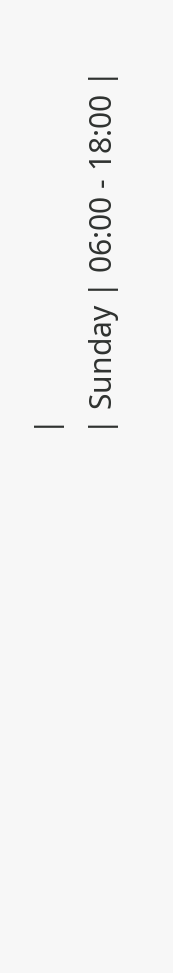|
| Sunday | 06:00 - 18:00 |